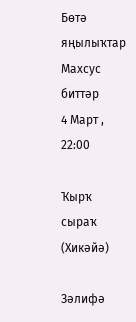Бөтә яңылыҡтар
Махсус биттәр
4 Март , 22:00

Ҡырҡ сыраҡ (Хикәйә)

Зәлифә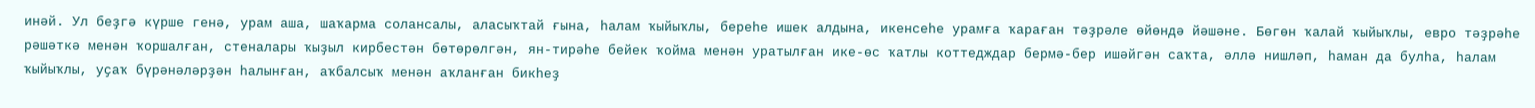инәй. Ул беҙгә күрше генә, урам аша, шаҡарма солансалы, аласыҡтай ғына, һалам ҡыйыҡлы, береһе ишек алдына, икенсеһе урамға ҡараған тәҙрәле өйөндә йәшәне. Бөгөн ҡалай ҡыйыҡлы, евро тәҙрәһе рәшәткә менән ҡоршалған, стеналары ҡыҙыл кирбестән бөтөрөлгән, ян-тирәһе бейек ҡойма менән уратылған ике-өс ҡатлы коттедждар бермә-бер ишәйгән саҡта, әллә нишләп, һаман да булһа, һалам ҡыйыҡлы, уҫаҡ бүрәнәләрҙән һалынған, аҡбалсыҡ менән аҡланған бикһеҙ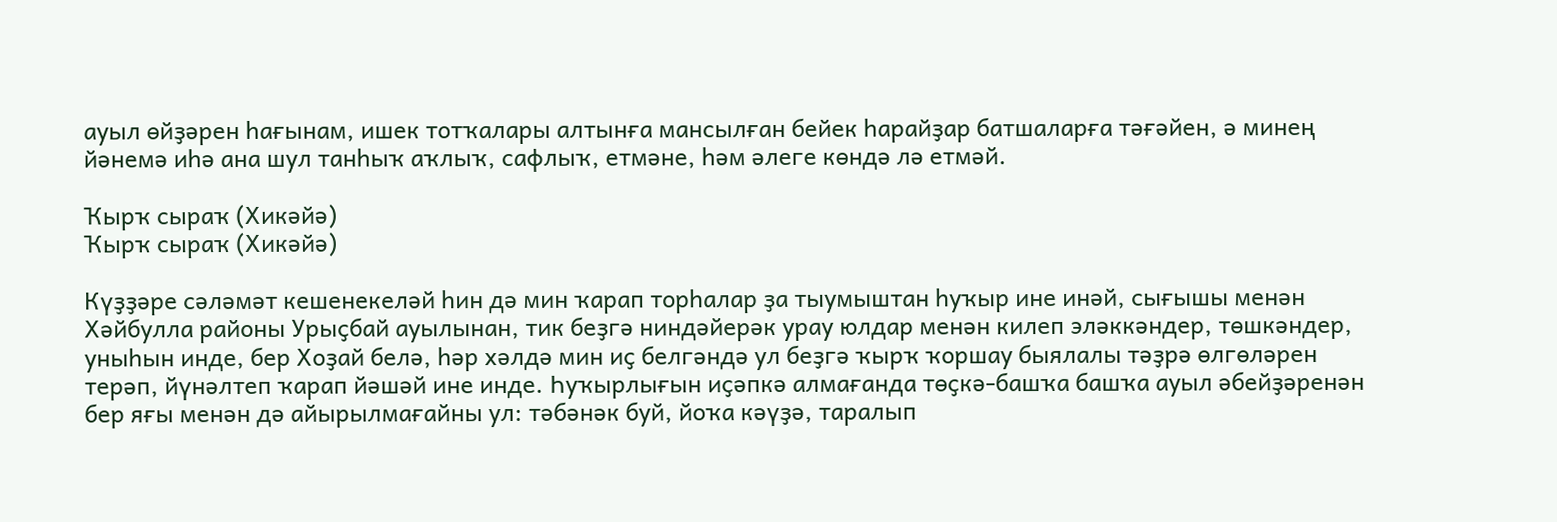ауыл өйҙәрен һағынам, ишек тотҡалары алтынға мансылған бейек һарайҙар батшаларға тәғәйен, ә минең йәнемә иһә ана шул танһыҡ аҡлыҡ, сафлыҡ, етмәне, һәм әлеге көндә лә етмәй.

Ҡырҡ сыраҡ (Хикәйә)
Ҡырҡ сыраҡ (Хикәйә)

Күҙҙәре сәләмәт кешенекеләй һин дә мин ҡарап торһалар ҙа тыумыштан һуҡыр ине инәй, сығышы менән Хәйбулла районы Урыҫбай ауылынан, тик беҙгә ниндәйерәк урау юлдар менән килеп эләккәндер, төшкәндер, уныһын инде, бер Хоҙай белә, һәр хәлдә мин иҫ белгәндә ул беҙгә ҡырҡ ҡоршау быялалы тәҙрә өлгөләрен терәп, йүнәлтеп ҡарап йәшәй ине инде. Һуҡырлығын иҫәпкә алмағанда төҫкә-башҡа башҡа ауыл әбейҙәренән бер яғы менән дә айырылмағайны ул: тәбәнәк буй, йоҡа кәүҙә, таралып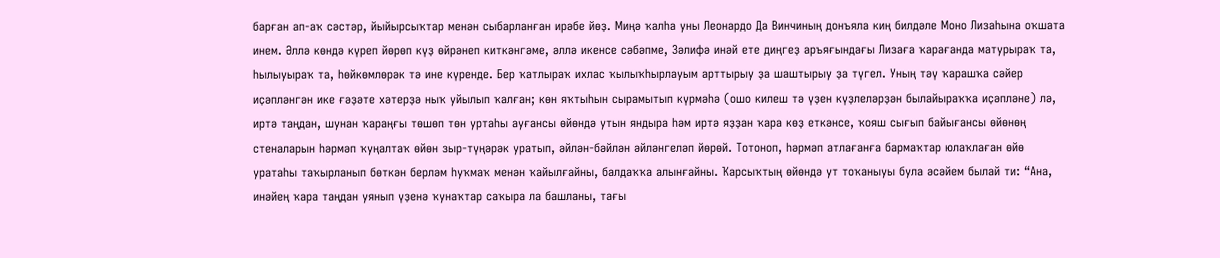барған ап-аҡ сәстәр, йыйырсыҡтар менән сыбарланған ирәбе йөҙ. Миңә ҡалһа уны Леонардо Да Винчиның донъяла киң билдәле Моно Лизаһына оҡшата инем. Әллә көндә күреп йөрөп күҙ өйрәнеп киткәнгәме, әллә икенсе сәбәпме, Зәлифә инәй ете диңгеҙ аръяғындағы Лизаға ҡарағанда матурыраҡ та, һылыуыраҡ та, һөйкөмлөрәк тә ине күренде. Бер ҡатлыраҡ ихлас ҡылыҡһырлауым арттырыу ҙа шаштырыу ҙа түгел. Уның тәү ҡарашҡа сәйер иҫәпләнгән ике ғәҙәте хәтерҙә ныҡ уйылып ҡалған; көн яҡтыһын сырамытып күрмәһә (ошо килеш тә үҙен күҙлеләрҙән былайыраҡҡа иҫәпләне) лә, иртә таңдан, шунан ҡараңғы төшөп төн уртаһы ауғансы өйөндә утын яндыра һәм иртә яҙҙан ҡара көҙ еткәнсе, ҡояш сығып байығансы өйөнөң стеналарын һәрмәп ҡуңалтаҡ өйөн зыр-түңәрәк уратып, әйлән-бәйлән әйләнгеләп йөрөй. Тотоноп, һәрмәп атлағанға бармаҡтар юлаҡлаған өйө уратаһы таҡырланып бөткән берләм һуҡмаҡ менән ҡайылғайны, балдаҡҡа алынғайны. Ҡарсыҡтың өйөндә ут тоҡаныуы була әсәйем былай ти: “Ана, инәйең ҡара таңдан уянып үҙенә ҡунаҡтар саҡыра ла башланы, тағы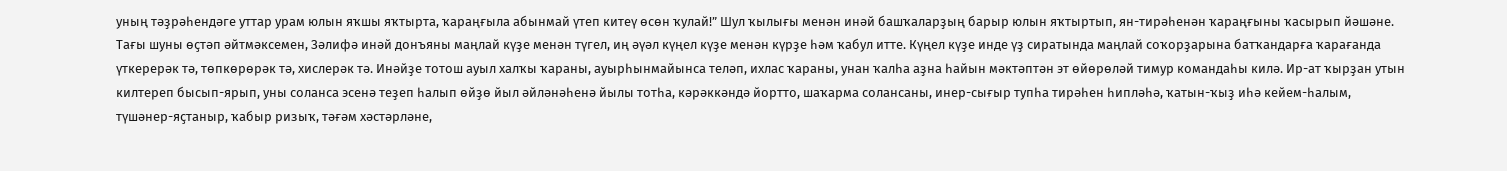уның тәҙрәһендәге уттар урам юлын яҡшы яҡтырта, ҡараңғыла абынмай үтеп китеү өсөн ҡулай!” Шул ҡылығы менән инәй башҡаларҙың барыр юлын яҡтыртып, ян-тирәһенән ҡараңғыны ҡасырып йәшәне. Тағы шуны өҫтәп әйтмәксемен, Зәлифә инәй донъяны маңлай күҙе менән түгел, иң әүәл күңел күҙе менән күрҙе һәм ҡабул итте. Күңел күҙе инде үҙ сиратында маңлай соҡорҙарына батҡандарға ҡарағанда үткерерәк тә, төпкөрөрәк тә, хислерәк тә. Инәйҙе тотош ауыл халҡы ҡараны, ауырһынмайынса теләп, ихлас ҡараны, унан ҡалһа аҙна һайын мәктәптән эт өйөрөләй тимур командаһы килә. Ир-ат ҡырҙан утын килтереп бысып-ярып, уны соланса эсенә теҙеп һалып өйҙө йыл әйләнәһенә йылы тотһа, кәрәккәндә йортто, шаҡарма солансаны, инер-сығыр тупһа тирәһен һипләһә, ҡатын-ҡыҙ иһә кейем-һалым, түшәнер-яҫтаныр, ҡабыр ризыҡ, тәғәм хәстәрләне,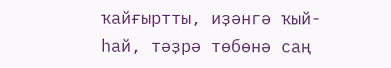ҡайғыртты, иҙәнгә ҡый-һай, тәҙрә төбөнә саң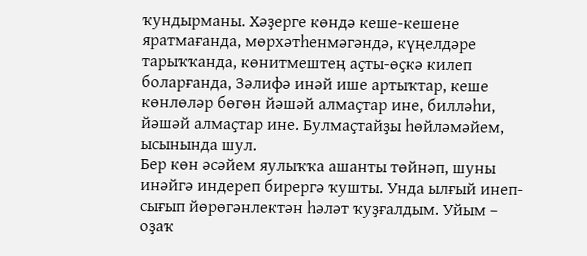ҡундырманы. Хәҙерге көндә кеше-кешене яратмағанда, мөрхәтһенмәгәндә, күңелдәре тарыҡҡанда, көнитмештең аҫты-өҫкә килеп боларғанда, Зәлифә инәй ише артыҡтар, кеше көнлөләр бөгөн йәшәй алмаҫтар ине, билләһи, йәшәй алмаҫтар ине. Булмаҫтайҙы һөйләмәйем, ысынында шул.
Бер көн әсәйем яулыҡҡа ашанты төйнәп, шуны инәйгә индереп бирергә ҡушты. Унда ылғый инеп-сығып йөрөгәнлектән һәләт ҡуҙғалдым. Уйым – оҙаҡ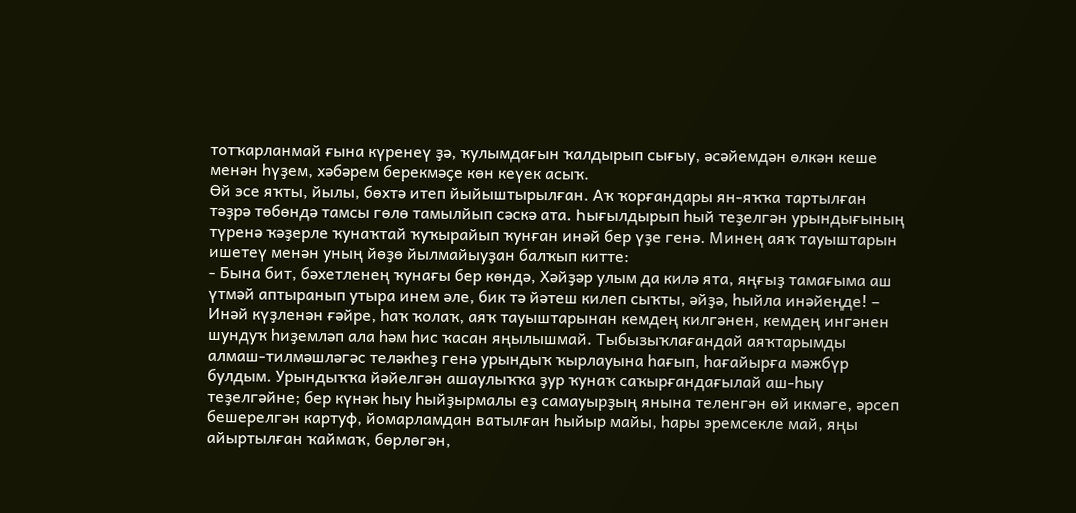тотҡарланмай ғына күренеү ҙә, ҡулымдағын ҡалдырып сығыу, әсәйемдән өлкән кеше менән һүҙем, хәбәрем берекмәҫе көн кеүек асыҡ.
Өй эсе яҡты, йылы, бөхтә итеп йыйыштырылған. Аҡ ҡорғандары ян-яҡҡа тартылған тәҙрә төбөндә тамсы гөлө тамылйып сәскә ата. Һығылдырып һый теҙелгән урындығының түренә ҡәҙерле ҡунаҡтай ҡуҡырайып ҡунған инәй бер үҙе генә. Минең аяҡ тауыштарын ишетеү менән уның йөҙө йылмайыуҙан балҡып китте:
- Бына бит, бәхетленең ҡунағы бер көндә, Хәйҙәр улым да килә ята, яңғыҙ тамағыма аш үтмәй аптыранып утыра инем әле, бик тә йәтеш килеп сыҡты, әйҙә, һыйла инәйеңде! – Инәй күҙленән ғәйре, һаҡ ҡолаҡ, аяҡ тауыштарынан кемдең килгәнен, кемдең ингәнен шундуҡ һиҙемләп ала һәм һис ҡасан яңылышмай. Тыбызыҡлағандай аяҡтарымды алмаш-тилмәшләгәс теләкһеҙ генә урындыҡ ҡырлауына һағып, һағайырға мәжбүр булдым. Урындыҡҡа йәйелгән ашаулыҡҡа ҙур ҡунаҡ саҡырғандағылай аш-һыу теҙелгәйне; бер күнәк һыу һыйҙырмалы еҙ самауырҙың янына теленгән өй икмәге, әрсеп бешерелгән картуф, йомарламдан ватылған һыйыр майы, һары эремсекле май, яңы айыртылған ҡаймаҡ, бөрлөгән,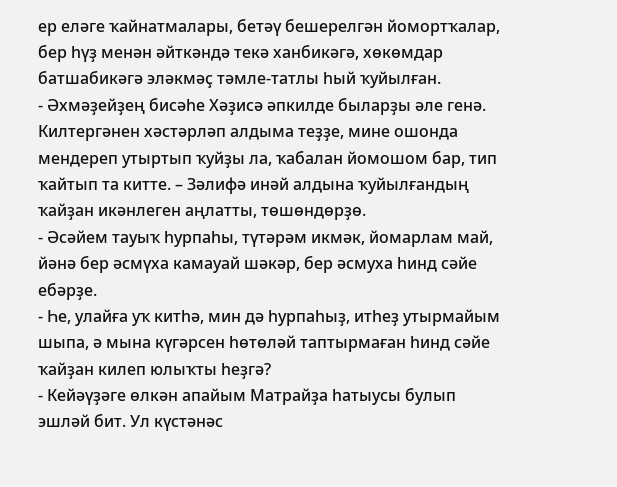ер еләге ҡайнатмалары, бетәү бешерелгән йомортҡалар, бер һүҙ менән әйткәндә текә ханбикәгә, хөкөмдар батшабикәгә эләкмәҫ тәмле-татлы һый ҡуйылған.
- Әхмәҙейҙең бисәһе Хәҙисә әпкилде быларҙы әле генә. Килтергәнен хәстәрләп алдыма теҙҙе, мине ошонда мендереп утыртып ҡуйҙы ла, ҡабалан йомошом бар, тип ҡайтып та китте. – Зәлифә инәй алдына ҡуйылғандың ҡайҙан икәнлеген аңлатты, төшөндөрҙө.
- Әсәйем тауыҡ һурпаһы, түтәрәм икмәк, йомарлам май, йәнә бер әсмүха камауай шәкәр, бер әсмуха һинд сәйе ебәрҙе.
- Һе, улайға уҡ китһә, мин дә һурпаһыҙ, итһеҙ утырмайым шыпа, ә мына күгәрсен һөтөләй таптырмаған һинд сәйе ҡайҙан килеп юлыҡты һеҙгә?
- Кейәүҙәге өлкән апайым Матрайҙа һатыусы булып эшләй бит. Ул күстәнәс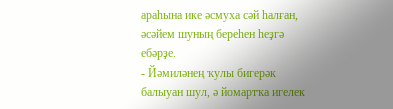араһына ике әсмуха сәй һалған, әсәйем шуның береһен һеҙгә ебәрҙе.
- Йәмиләнең ҡулы бигерәк балыуан шул, ә йомартҡа игелек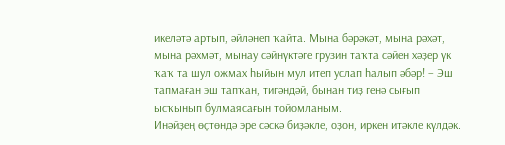икеләтә артып, әйләнеп ҡайта. Мына бәрәкәт, мына рәхәт, мына рәхмәт, мынау сәйнүктәге грузин таҡта сәйен хәҙер үк ҡаҡ та шул ожмах һыйын мул итеп услап һалып әбәр! – Эш тапмаған эш тапҡан, тигәндәй, бынан тиҙ генә сығып ысҡынып булмаясағын тойомланым.
Инәйҙең өҫтөндә эре сәскә биҙәкле, оҙон, иркен итәкле күлдәк.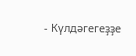- Күлдәгегеҙҙе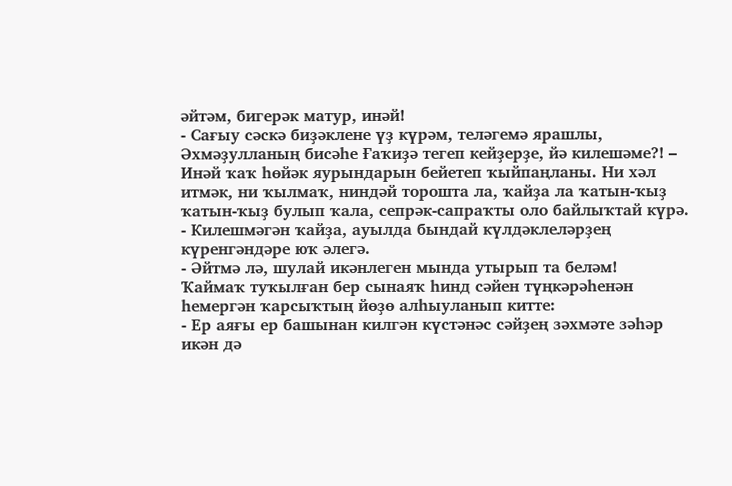әйтәм, бигерәк матур, инәй!
- Сағыу сәскә биҙәклене үҙ күрәм, теләгемә ярашлы, Әхмәҙулланың бисәһе Ғаҡиҙә тегеп кейҙерҙе, йә килешәме?! – Инәй ҡаҡ һөйәк яурындарын бейетеп ҡыйпаңланы. Ни хәл итмәк, ни ҡылмаҡ, ниндәй торошта ла, ҡайҙа ла ҡатын-ҡыҙ ҡатын-ҡыҙ булып ҡала, сепрәк-сапраҡты оло байлыҡтай күрә.
- Килешмәгән ҡайҙа, ауылда бындай күлдәклеләрҙең күренгәндәре юҡ әлегә.
- Әйтмә лә, шулай икәнлеген мында утырып та беләм!
Ҡаймаҡ туҡылған бер сынаяҡ һинд сәйен түңкәрәһенән һемергән ҡарсыҡтың йөҙө алһыуланып китте:
- Ер аяғы ер башынан килгән күстәнәс сәйҙең зәхмәте зәһәр икән дә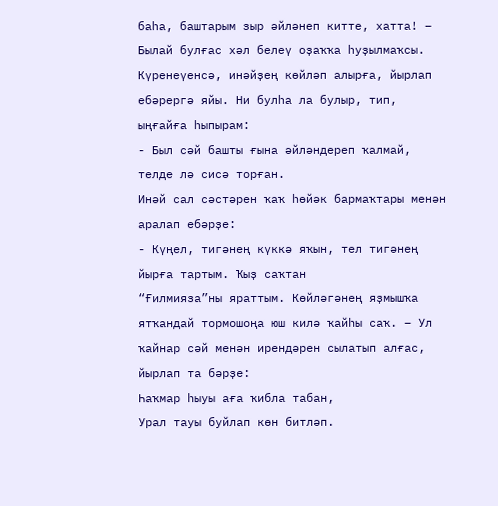баһа, баштарым зыр әйләнеп китте, хатта! – Былай булғас хәл белеү оҙаҡҡа һуҙылмаҡсы. Күренеүенсә, инәйҙең көйләп алырға, йырлап ебәрергә яйы. Ни булһа ла булыр, тип, ыңғайға һыпырам:
- Был сәй башты ғына әйләндереп ҡалмай, телде лә сисә торған.
Инәй сал сәстәрен ҡаҡ һөйәк бармаҡтары менән аралап ебәрҙе:
- Күңел, тигәнең күккә яҡын, тел тигәнең йырға тартым. Ҡыҙ саҡтан
“Ғилмияза”ны яраттым. Көйләгәнең яҙмышҡа ятҡандай тормошоңа юш килә ҡайһы саҡ. – Ул ҡайнар сәй менән ирендәрен сылатып алғас, йырлап та бәрҙе:
Һаҡмар һыуы аға ҡибла табан,
Урал тауы буйлап көн битләп.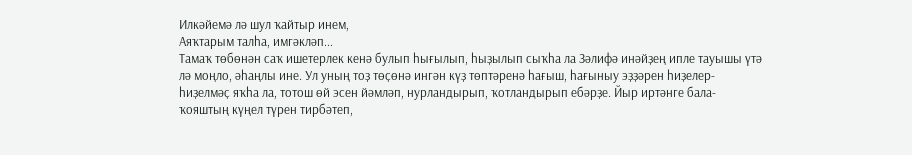Илкәйемә лә шул ҡайтыр инем,
Аяҡтарым талһа, имгәкләп...
Тамаҡ төбөнән саҡ ишетерлек кенә булып һығылып, һыҙылып сыҡһа ла Зәлифә инәйҙең ипле тауышы үтә лә моңло, әһаңлы ине. Ул уның тоҙ төҫөнә ингән күҙ төптәренә һағыш, һағыныу эҙҙәрен һиҙелер-һиҙелмәҫ яҡһа ла, тотош өй эсен йәмләп, нурландырып, ҡотландырып ебәрҙе. Йыр иртәнге бала-ҡояштың күңел түрен тирбәтеп,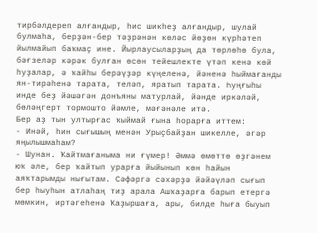тирбәлдереп алғандыр, һис шикһеҙ алғандыр, шулай булмаһа, берҙән-бер тәҙрәнән көләс йөҙөн күрһәтеп йылмайып баҡмаҫ ине. Йырлаусыларҙың да төрлөһө була, бәғзеләр кәрәк булған өсөн тейешлекте үтәп кенә көй һуҙалар, ә ҡайһы берәүҙәр күңеленә, йәненә һыймағанды ян-тирәһенә тарата, теләп, яратып тарата. Һуңғыһы инде беҙ йәшәгән донъяны матурлай, йәнде иркәләй, бөләңгерт тормошто йәмле, мәғәнәле итә.
Бер аҙ тын ултырғас ҡыймай ғына һорарға иттем:
- Инәй, һин сығышың менән Урыҫбайҙан шикелле, әгәр яңылышмаһам?
- Шунан. Ҡайтмағаныма ни ғүмер! Әммә өмөттө өҙгәнем юҡ әле, бер ҡайтып урарға йыйынып көн һайын аяҡтарымды нығытам. Сәфәргә сәхәрҙә йәйәүләп сығып бер һыуһын атлаһаң тиҙ арала Ашҡаҙарға барып етергә мөмкин, иртәгеһенә Ҡаҙыршаға, ары, билде һыға быуып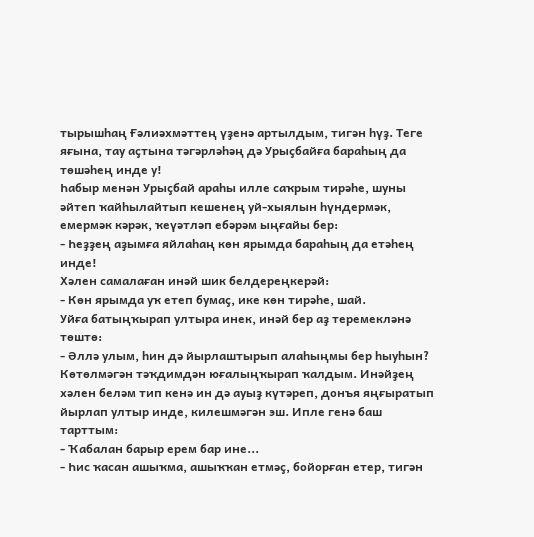тырышһаң Ғәлиәхмәттең үҙенә артылдым, тигән һүҙ. Теге яғына, тау аҫтына тәгәрләһәң дә Урыҫбайға бараһың да төшәһең инде у!
Һабыр менән Урыҫбай араһы илле саҡрым тирәһе, шуны әйтеп ҡайһылайтып кешенең уй-хыялын һүндермәк, емермәк кәрәк, ҡеүәтләп ебәрәм ыңғайы бер:
- Һеҙҙең аҙымға яйлаһаң көн ярымда бараһың да етәһең инде!
Хәлен самалаған инәй шик белдереңкерәй:
- Көн ярымда уҡ етеп бумаҫ, ике көн тирәһе, шай.
Уйға батыңҡырап ултыра инек, инәй бер аҙ теремекләнә төштө:
- Әллә улым, һин дә йырлаштырып алаһыңмы бер һыуһын?
Көтөлмәгән тәҡдимдән юғалыңҡырап ҡалдым. Инәйҙең хәлен беләм тип кенә ин дә ауыҙ күтәреп, донъя яңғыратып йырлап ултыр инде, килешмәгән эш. Ипле генә баш тарттым:
- Ҡабалан барыр ерем бар ине...
- Һис ҡасан ашыҡма, ашыҡҡан етмәҫ, бойорған етер, тигән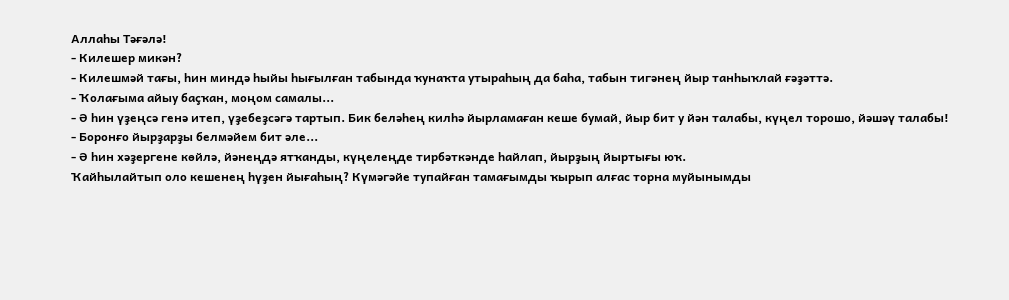Аллаһы Тәғәлә!
- Килешер микән?
- Килешмәй тағы, һин миндә һыйы һығылған табында ҡунаҡта утыраһың да баһа, табын тигәнең йыр танһыҡлай ғәҙәттә.
- Ҡолағыма айыу баҫҡан, моңом самалы...
- Ә һин үҙеңсә генә итеп, үҙебеҙсәгә тартып. Бик беләһең килһә йырламаған кеше бумай, йыр бит у йән талабы, күңел торошо, йәшәү талабы!
- Боронғо йырҙарҙы белмәйем бит әле...
- Ә һин хәҙергене көйлә, йәнеңдә ятҡанды, күңелеңде тирбәткәнде һайлап, йырҙың йыртығы юҡ.
Ҡайһылайтып оло кешенең һүҙен йығаһың? Күмәгәйе тупайған тамағымды ҡырып алғас торна муйынымды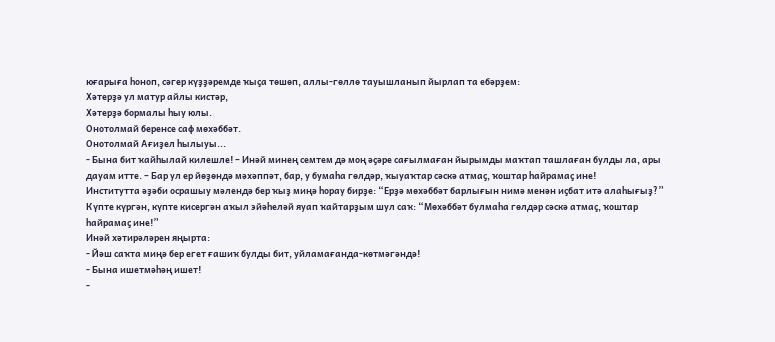юғарыға һоноп, сәгер күҙҙәремде ҡыҫа төшөп, аллы-гөллө тауышланып йырлап та ебәрҙем:
Хәтерҙә ул матур айлы кистәр,
Хәтерҙә бормалы һыу юлы.
Онотолмай беренсе саф мөхәббәт.
Онотолмай Ағиҙел һылыуы...
- Бына бит ҡайһылай килешле! – Инәй минең семтем дә моң әҫәре сағылмаған йырымды маҡтап ташлаған булды ла, ары дауам итте. – Бар ул ер йөҙөндә мәхәппәт, бар, у бумаһа гөлдәр, ҡыуаҡтар сәскә атмаҫ, ҡоштар һайрамаҫ ине!
Институтта әҙәби осрашыу мәлендә бер ҡыҙ миңә һорау бирҙе: “Ерҙә мөхәббәт барлығын нимә менән иҫбат итә алаһығыҙ?” Күпте күргән, күпте кисергән аҡыл эйәһеләй яуап ҡайтарҙым шул саҡ: “Мөхәббәт булмаһа гөлдәр сәскә атмаҫ, ҡоштар һайрамаҫ ине!”
Инәй хәтирәләрен яңырта:
- Йәш саҡта миңә бер егет ғашиҡ булды бит, уйламағанда-көтмәгәндә!
- Бына ишетмәһәң ишет!
-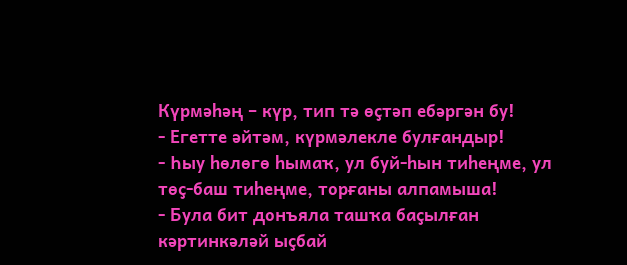Күрмәһәң – күр, тип тә өҫтәп ебәргән бу!
- Егетте әйтәм, күрмәлекле булғандыр!
- Һыу һөлөгө һымаҡ, ул буй-һын тиһеңме, ул төҫ-баш тиһеңме, торғаны алпамыша!
- Була бит донъяла ташҡа баҫылған кәртинкәләй ыҫбай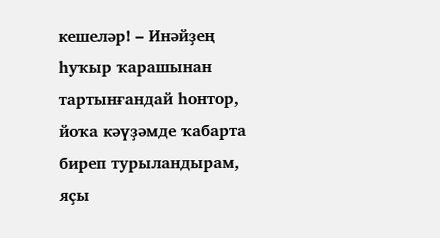кешеләр! – Инәйҙең һуҡыр ҡарашынан тартынғандай һонтор, йоҡа кәүҙәмде ҡабарта биреп турыландырам, яҫы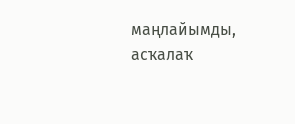маңлайымды, асҡалаҡ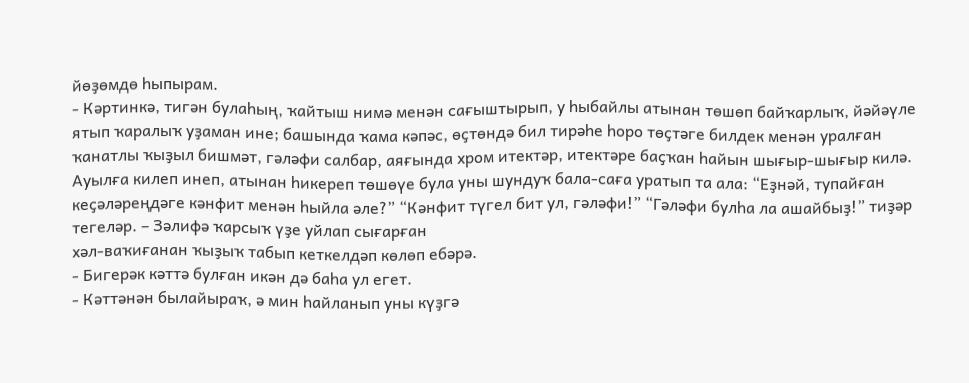йөҙөмдө һыпырам.
- Кәртинкә, тигән булаһың, ҡайтыш нимә менән сағыштырып, у һыбайлы атынан төшөп байҡарлыҡ, йәйәүле ятып ҡаралыҡ уҙаман ине; башында ҡама кәпәс, өҫтөндә бил тирәһе һоро төҫтәге билдек менән уралған ҡанатлы ҡыҙыл бишмәт, гәләфи салбар, аяғында хром итектәр, итектәре баҫҡан һайын шығыр-шығыр килә. Ауылға килеп инеп, атынан һикереп төшөүе була уны шундуҡ бала-саға уратып та ала: “Еҙнәй, тупайған кеҫәләреңдәге кәнфит менән һыйла әле?” “Кәнфит түгел бит ул, гәләфи!” “Гәләфи булһа ла ашайбыҙ!” тиҙәр тегеләр. – Зәлифә ҡарсыҡ үҙе уйлап сығарған
хәл-ваҡиғанан ҡыҙыҡ табып кеткелдәп көлөп ебәрә.
- Бигерәк кәттә булған икән дә баһа ул егет.
- Кәттәнән былайыраҡ, ә мин һайланып уны күҙгә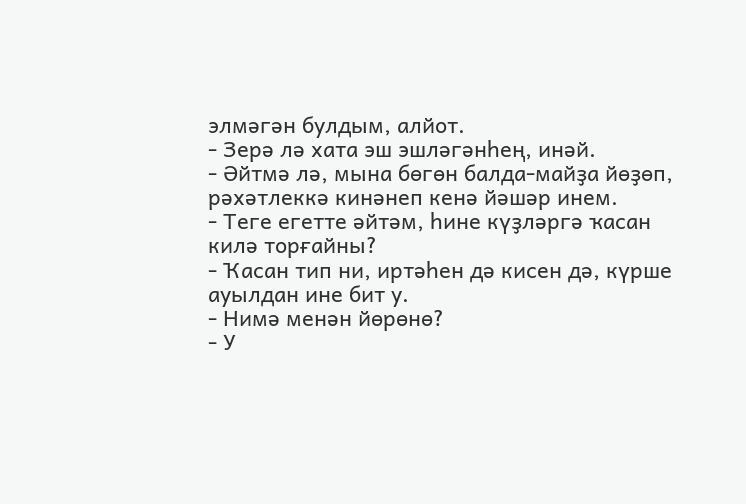элмәгән булдым, алйот.
- Зерә лә хата эш эшләгәнһең, инәй.
- Әйтмә лә, мына бөгөн балда-майҙа йөҙөп, рәхәтлеккә кинәнеп кенә йәшәр инем.
- Теге егетте әйтәм, һине күҙләргә ҡасан килә торғайны?
- Ҡасан тип ни, иртәһен дә кисен дә, күрше ауылдан ине бит у.
- Нимә менән йөрөнө?
- У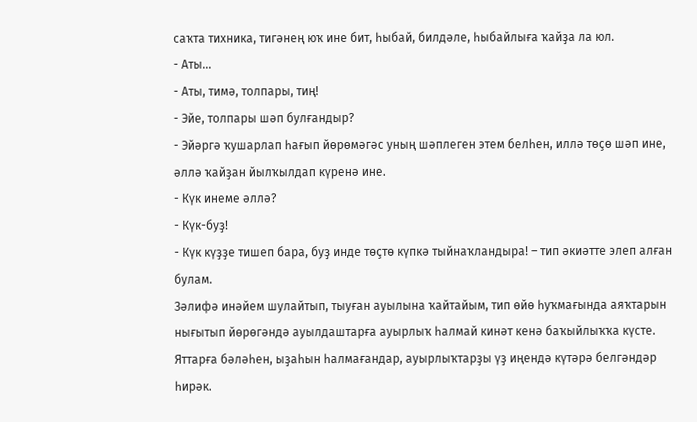саҡта тихника, тигәнең юҡ ине бит, һыбай, билдәле, һыбайлыға ҡайҙа ла юл.
- Аты...
- Аты, тимә, толпары, тиң!
- Эйе, толпары шәп булғандыр?
- Эйәргә ҡушарлап һағып йөрөмәгәс уның шәплеген этем белһен, иллә төҫө шәп ине, әллә ҡайҙан йылҡылдап күренә ине.
- Күк инеме әллә?
- Күк-буҙ!
- Күк күҙҙе тишеп бара, буҙ инде төҫтө күпкә тыйнаҡландыра! – тип әкиәтте элеп алған булам.
Зәлифә инәйем шулайтып, тыуған ауылына ҡайтайым, тип өйө һуҡмағында аяҡтарын нығытып йөрөгәндә ауылдаштарға ауырлыҡ һалмай кинәт кенә баҡыйлыҡҡа күсте. Яттарға бәләһен, ыҙаһын һалмағандар, ауырлыҡтарҙы үҙ иңендә күтәрә белгәндәр һирәк.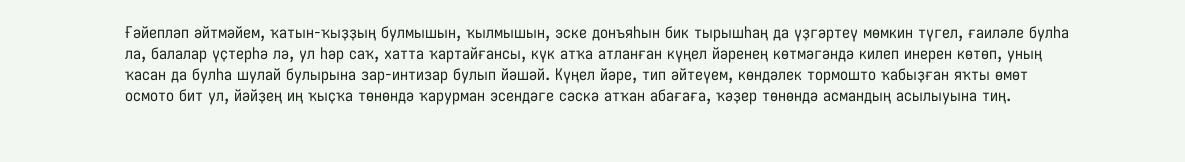Ғәйепләп әйтмәйем, ҡатын-ҡыҙҙың булмышын, ҡылмышын, эске донъяһын бик тырышһаң да үҙгәртеү мөмкин түгел, ғаиләле булһа ла, балалар үҫтерһә лә, ул һәр саҡ, хатта ҡартайғансы, күк атҡа атланған күңел йәренең көтмәгәндә килеп инерен көтөп, уның ҡасан да булһа шулай булырына зар-интизар булып йәшәй. Күңел йәре, тип әйтеүем, көндәлек тормошто ҡабыҙған яҡты өмөт осмото бит ул, йәйҙең иң ҡыҫҡа төнөндә ҡарурман эсендәге сәскә атҡан абағаға, ҡәҙер төнөндә асмандың асылыуына тиң.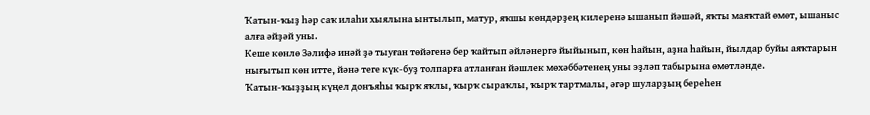Ҡатын-ҡыҙ һәр саҡ илаһи хыялына ынтылып, матур, яҡшы көндәрҙең килеренә ышанып йәшәй, яҡты маяҡтай өмөт, ышаныс алға әйҙәй уны.
Кеше көнлө Зәлифә инәй ҙә тыуған төйәгенә бер ҡайтып әйләнергә йыйынып, көн һайын, аҙна һайын, йылдар буйы аяҡтарын нығытып көн итте, йәнә теге күк-буҙ толпарға атланған йәшлек мөхәббәтенең уны эҙләп табырына өмөтләнде.
Ҡатын-ҡыҙҙың күңел донъяһы ҡырҡ яҡлы, ҡырҡ сыраҡлы, ҡырҡ тартмалы, әгәр шуларҙың береһен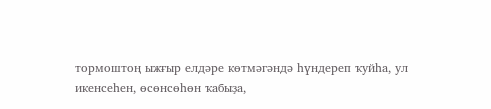тормоштоң ыжғыр елдәре көтмәгәндә һүндереп ҡуйһа, ул икенсеһен, өсөнсөһөн ҡабыҙа,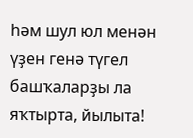һәм шул юл менән үҙен генә түгел башҡаларҙы ла яҡтырта, йылыта!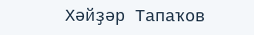Хәйҙәр Тапаҡов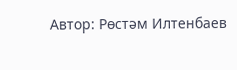Автор: Рөстәм Илтенбаев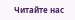Читайте нас